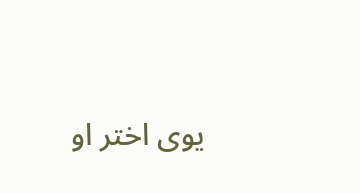یوی اختر او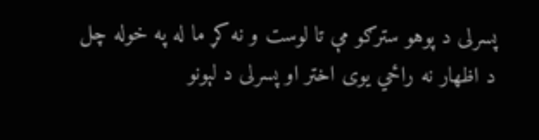پسرلی د پوهو سترګو مې تا لوست و نه كړ ما له په خوله چل د اظهار نه راځي یوی اختر او پسرلی د لېونو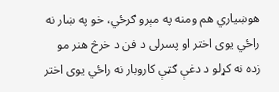هوښياري هم ومنه په مېرو ګرځي، خو په ښار نه راځي یوی اختر او پسرلی د فن د خرڅ هنر مو زده نه كړلو د دغې ګټې كاروبار نه راځي یوی اختر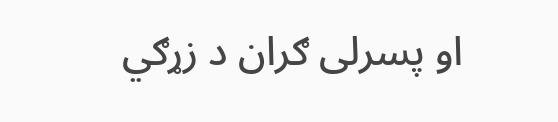او پسرلی ګران د زړګي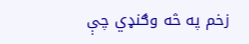زخم په څه وګنډي چې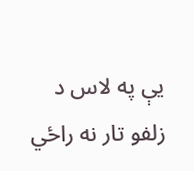يې په لاس د زلفو تار نه راځي